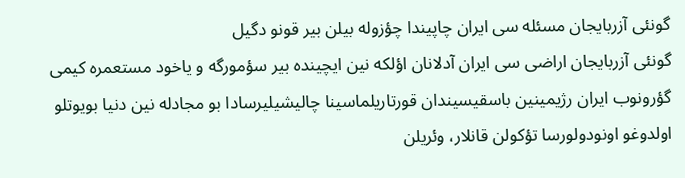گونئی آزربایجان مسئله سی ایران چاپیندا چؤزوله بیلن بیر قونو دگیل
گونئی آزربایجان اراضی سی ایران آدلانان اؤلکه نین ایچینده بیر سؤمورگه و یاخود مستعمره کیمی گؤرونوب ایران رژیمینین باسقیسیندان قورتاریلماسینا چالیشیلیرسادا بو مجادله نین دنیا بویوتلو اولدوغو اونودولورسا تؤکولن قانلار، وئریلن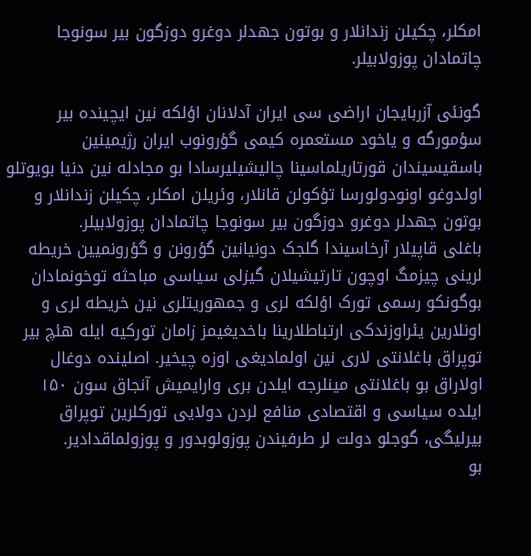امکلر، چکیلن زندانلار و بوتون جهدلر دوغرو دوزگون بیر سونوجا چاتمادان پوزولابیلر.

گونئی آزربایجان اراضی سی ایران آدلانان اؤلکه نین ایچینده بیر سؤمورگه و یاخود مستعمره کیمی گؤرونوب ایران رژیمینین باسقیسیندان قورتاریلماسینا چالیشیلیرسادا بو مجادله نین دنیا بویوتلو اولدوغو اونودولورسا تؤکولن قانلار، وئریلن امکلر، چکیلن زندانلار و بوتون جهدلر دوغرو دوزگون بیر سونوجا چاتمادان پوزولابیلر.
باغلی قاپیلار آرخاسیندا گلجک دونیانین گؤرونن و گؤرونمیین خریطه لرینی چیزمگ اوچون تارتیشیلان گیزلی سیاسی مباحثه توخونمادان بوگونکو رسمی تورک اؤلکه لری و جمهوریتلری نین خریطه لری و اونلارین یئراوزندکی ارتباطلارینا باخدیغیمز زامان تورکیه ایله هئچ بیر توپراق باغلانتی لاری نین اولمادیغی اوزه چیخیر. اصلینده دوغال اولاراق بو باغلانتی مینلرجه ایلدن بری وارایمیش آنجاق سون ۱۵۰ ایلده سیاسی و اقتصادی منافع لردن دولایی تورکلرین توپراق بیرلیگی، گوجلو دولت لر طرفیندن پوزولوبدور و پوزولماقدادیر.
بو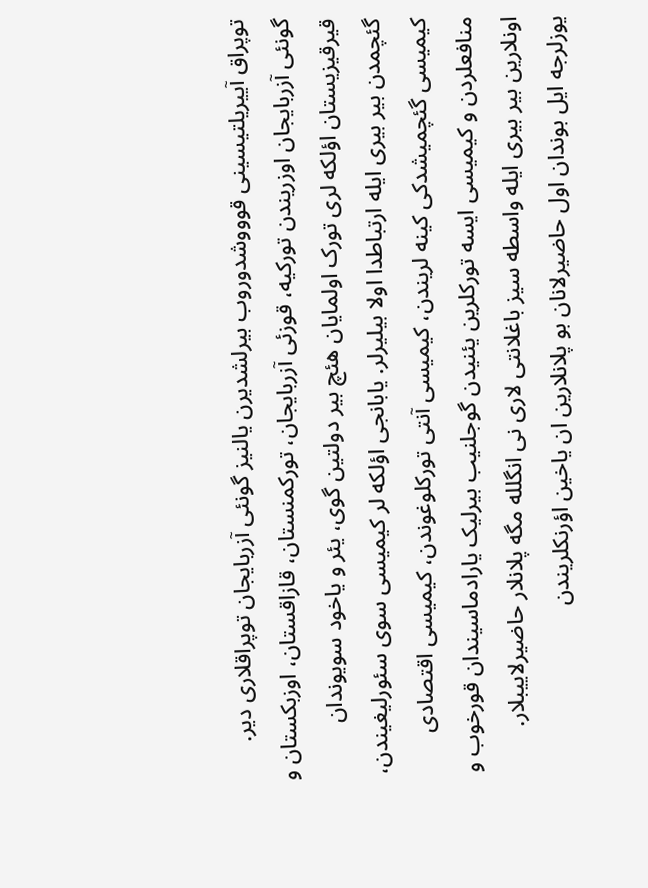توپراق آییریلتیسینی قوووشدوروب بیرلشدیرن یالنیز گونئی آزربایجان توپراقلاری دیر. گونئی آزربایجان اوزریندن تورکیه، قوزئی آزربایجان، تورکمنستان، قازاقستان، اوزبکستان و قیرقیزیستان اؤلکه لری تورک اولمایان هئچ بیر دولتین گوی، یئر و یاخود سویوندان گئچمدن بیر بیری ایله ارتباطدا اولا بیلیرلر. یابانجی اؤلکه لر کیمیسی سوی سئورلیغیندن، کیمیسی گئچمیشدکی کینه لریندن، کیمیسی آنتی تورکلوغوندن، کیمیسی اقتصادی منافعلردن و کیمیسی ایسه تورکلرین یئنیدن گوجلنیب بیرلیک یارادماسیندان قورخوب و اونلارین بیر بیری ایله واسطه سیز باغلانتی لاری نی انگلله مگه پلانلار حاضیرلاییبلار. یوزلرجه ایل بوندان اول حاضیرلانان بو پلانلارین ان یاخین اؤرنکلریندن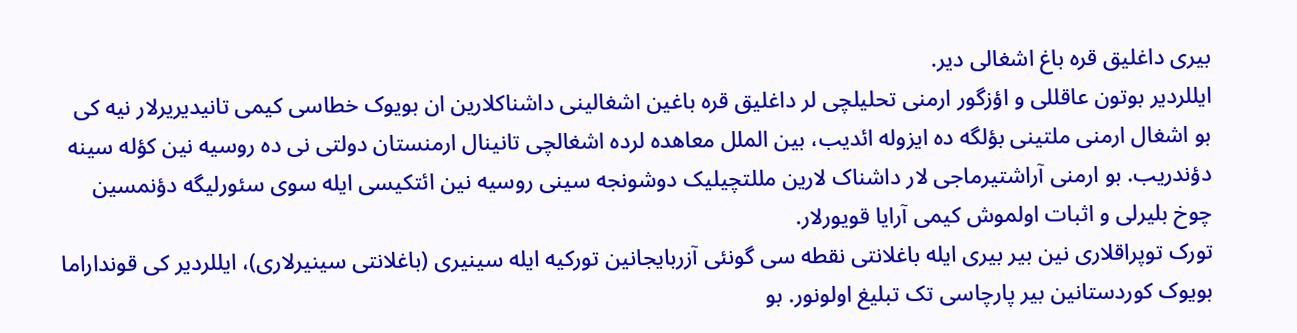بیری داغلیق قره باغ اشغالی دیر.
ایللردیر بوتون عاقللی و اؤزگور ارمنی تحلیلچی لر داغلیق قره باغین اشغالینی داشناکلارین ان بویوک خطاسی کیمی تانیدیریرلار نیه کی بو اشغال ارمنی ملتینی بؤلگه ده ایزوله ائدیب، بین الملل معاهده لرده اشغالچی تانینال ارمنستان دولتی نی ده روسیه نین کؤله سینه دؤندریب. بو ارمنی آراشتیرماجی لار داشناک لارین مللتچیلیک دوشونجه سینی روسیه نین ائتکیسی ایله سوی سئورلیگه دؤنمسین چوخ بلیرلی و اثبات اولموش کیمی آرایا قویورلار.
تورک توپراقلاری نین بیر بیری ایله باغلانتی نقطه سی گونئی آزربایجانین تورکیه ایله سینیری (باغلانتی سینیرلاری)، ایللردیر کی قونداراما بویوک کوردستانین بیر پارچاسی تک تبلیغ اولونور. بو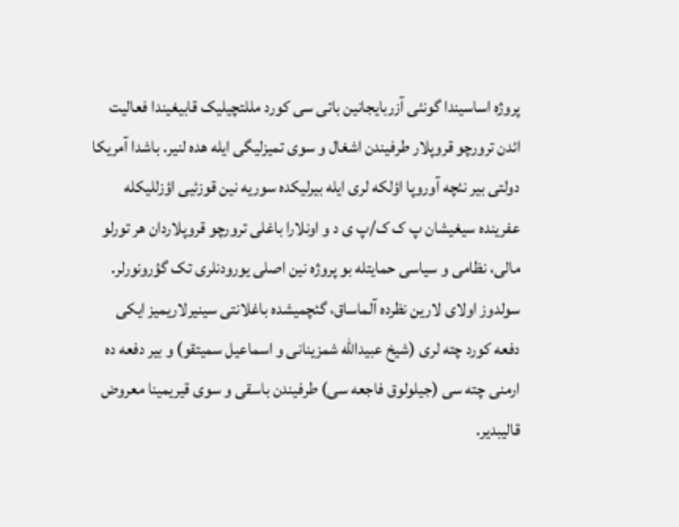پروژه اساسیندا گونئی آزربایجانین باتی سی کورد مللتچیلیک قابیغیندا فعالیت ائدن ترورچو قروپلار طرفیندن اشغال و سوی تمیزلیگی ایله هده لنیر. باشدا آمریکا دولتی بیر نئچه آوروپا اؤلکه لری ایله بیرلیکده سوریه نین قوزئیی اؤزللیکله عفرینده سیغیشان پ ک ک/پ ی د و اونلارا باغلی ترورچو قروپلاردان هر تورلو مالی، نظامی و سیاسی حمایتله بو پروژه نین اصلی یورودنلری تک گؤرونورلر.
سولدوز اولای لارین نظرده آلماساق، گئچمیشده باغلانتی سینیرلاریمیز ایکی دفعه کورد چته لری (شیخ عبیدالله شمزینانی و اسماعیل سمیتقو) و بیر دفعه ده ارمنی چته سی (جیلولوق فاجعه سی) طرفیندن باسقی و سوی قیریمینا معروض قالیبدیر.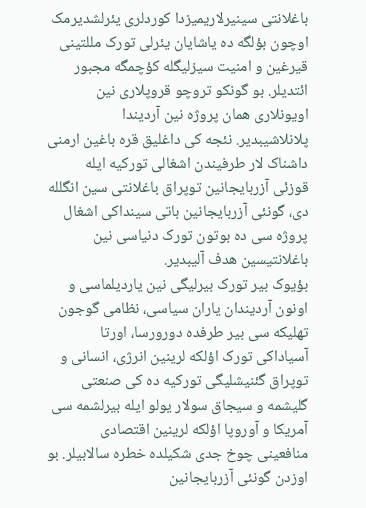باغلانتی سینیرلاریمیزدا کوردلری یئرلشدیرمک اوچون بؤلگه ده یاشایان یئرلی تورک مللتینی قیرغین و امنیت سیزلیگله کؤچمگه مجبور ائتدیلر. بو گونکو تروچو قروپلاری نین اویونلاری همان پروژه نین آردیندا پلانلاشیبدیر. نئجه کی داغلیق قره باغین ارمنی داشناک لار طرفیندن اشغالی تورکیه ایله قوزئی آزربایجانین توپراق باغلانتی سین انگلله دی، گونئی آزربایجانین باتی سینداکی اشغال پروژه سی ده بوتون تورک دنیاسی نین باغلانتیسین هدف آلیبدیر.
بؤیوک بیر تورک بیرلیگی نین یاردیلماسی و اونون آردیندان یاران سیاسی، نظامی گوجون تهلیکه سی بیر طرفده دورورسا، اورتا آسیاداکی تورک اؤلکه لرینین انرژی، انسانی و توپراق گئنیشلیگی تورکیه ده کی صنعتی گلیشمه و سیجاق سولار یولو ایله بیرلشمه سی آمریکا و آوروپا اؤلکه لرینین اقتصادی منافعینی چوخ جدی شکیلده خطره سالابیلر. بو اوزدن گونئی آزربایجانین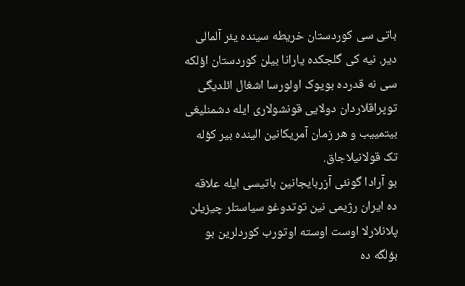باتی سی کوردستان خریطه سینده یئر آلمالی دیر. نیه کی گلجکده یارانا بیلن کوردستان اؤلکه سی نه قدرده بویوک اولورسا اشغال ائلدیگی توپراقلاردان دولایی قونشولاری ایله دشمنلیغی بیتمییب و هر زمان آمریکانین الینده بیر کؤله تک قولانیلاجاق.
بو آرادا گونئی آزربایجانین باتیسی ایله علاقه ده ایران رژیمی نین توتدوغو سیاستلر چیزیلن پلانلارلا اوست اوسته اوتورب کوردلرین بو بؤلگه ده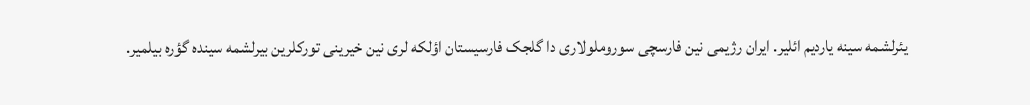یئرلشمه سینه یاردیم ائلیر. ایران رژیمی نین فارسچی سوروملولاری دا گلجک فارسیستان اؤلکه لری نین خیرینی تورکلرین بیرلشمه سینده گؤره بیلمیر.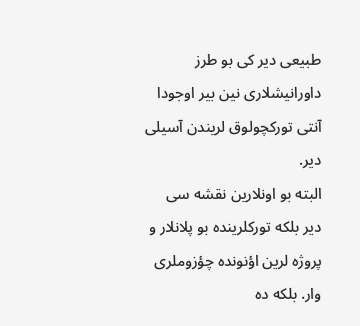طبیعی دیر کی بو طرز داورانیشلاری نین بیر اوجودا آنتی تورکچولوق لریندن آسیلی دیر.
البته بو اونلارین نقشه سی دیر بلکه تورکلرینده بو پلانلار و پروژه لرین اؤنونده چؤزوملری وار. بلکه ده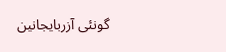گونئی آزربایجانین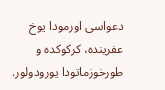دعواسی اورمودا یوخ عفرینده، کرکوکده و طورخوزماتودا یورودولور.